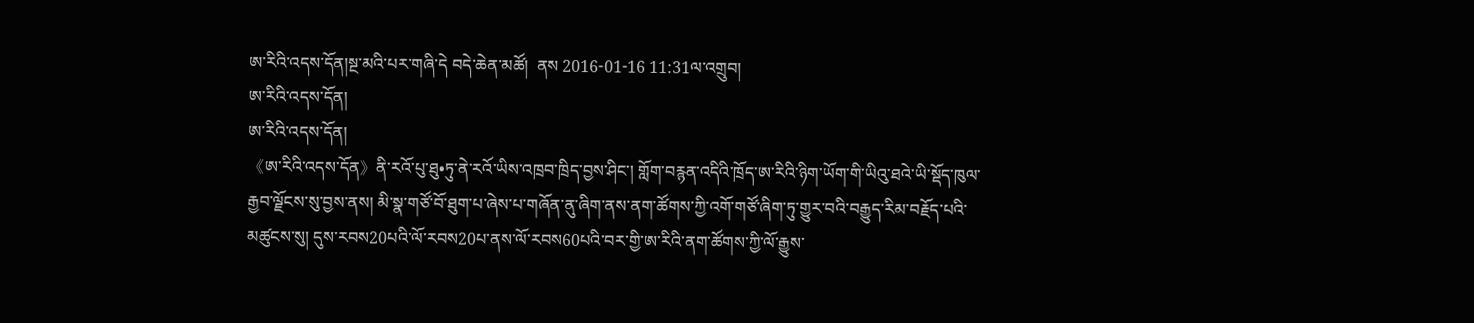ཨ་རིའི་འདས་དོན།སྔ་མའི་པར་གཞི་དེ བདེ་ཆེན་མཚོ།  ནས 2016-01-16 11:31ལ་འགྲུབ།
ཨ་རིའི་འདས་དོན།
ཨ་རིའི་འདས་དོན།
《ཨ་རིའི་འདས་དོན》ནི་རའོ་པུ་ཐུ•ཏུ་ནེ་རའོ་ཡིས་འཁྲབ་ཁྲིད་བྱས་ཤིང་། གློག་བརྙན་འདིའི་ཁྲོད་ཨ་རིའི་ཉིག་ཡོག་གི་ཡིའུ་ཐའེ་ཡི་སྡོད་ཁུལ་རྒྱབ་ལྗོངས་སུ་བྱས་ནས། མི་སྣ་གཙོ་བོ་ཐུག་པ་ཞེས་པ་གཞོན་ནུ་ཞིག་ནས་ནག་ཚོགས་ཀྱི་འགོ་གཙོ་ཞིག་ཏུ་གྱུར་བའི་བརྒྱུད་རིམ་བརྗོད་པའི་མཚུངས་སུ། དུས་རབས20པའི་ལོ་རབས20པ་ནས་ལོ་རབས60པའི་བར་གྱི་ཨ་རིའི་ནག་ཚོགས་ཀྱི་ལོ་རྒྱུས་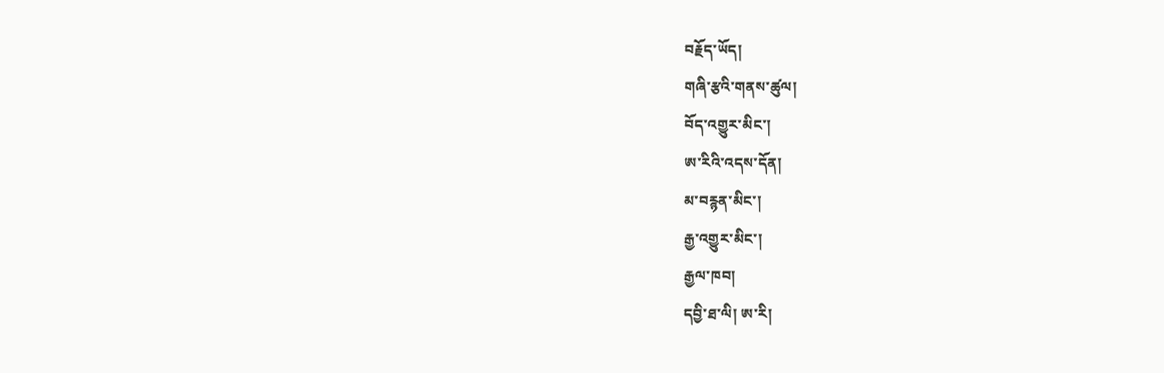བརྗོད་ཡོད།
གཞི་རྩའི་གནས་ཚུལ།
བོད་འགྱུར་མིང་།
ཨ་རིའི་འདས་དོན།
མ་བརྙན་མིང་།
རྒྱ་འགྱུར་མིང་།
རྒྱལ་ཁབ།
དབྱི་ཐ་ལི། ཨ་རི།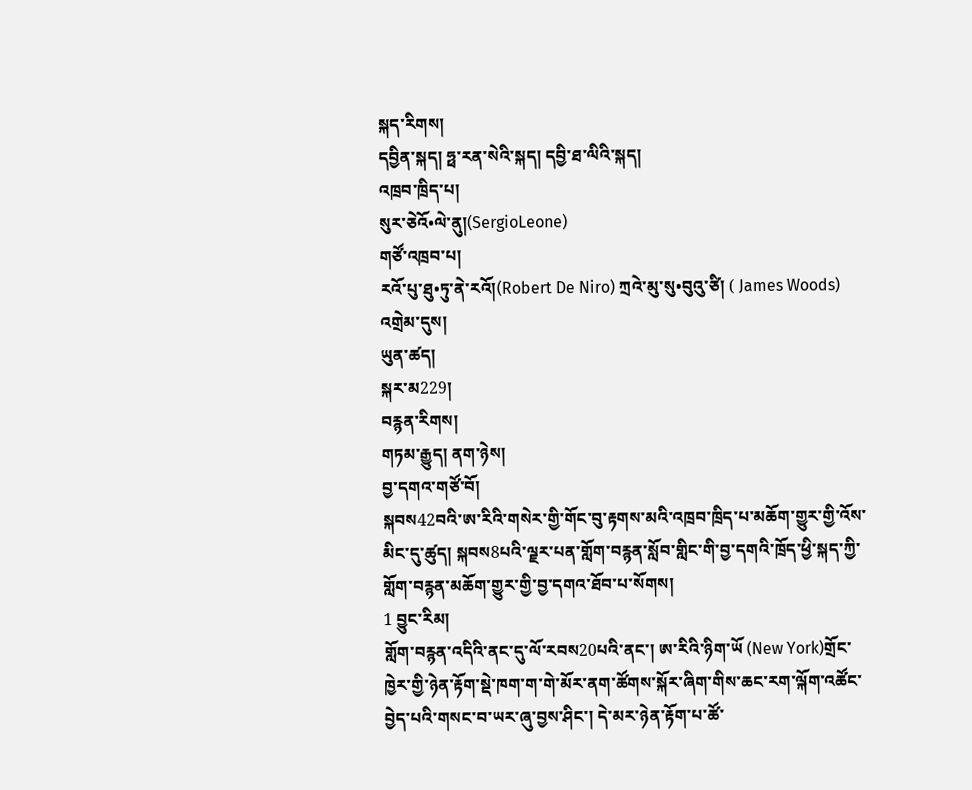སྐད་རིགས།
དབྱིན་སྐད། ཧྥ་རན་སེའི་སྐད། དབྱི་ཐ་ལིའི་སྐད།
འཁྲབ་ཁྲིད་པ།
སུར་ཅེའོ•ལེ་ནུ།(SergioLeone)
གཙོ་འཁྲབ་པ།
རའོ་པུ་ཐུ•ཏུ་ནེ་རའོ།(Robert De Niro) ཀྲའེ་མུ་སུ•བུའུ་ཙི། ( James Woods)
འགྲེམ་དུས།
ཡུན་ཚད།
སྐར་མ229།
བརྙན་རིགས།
གཏམ་རྒྱུད། ནག་ཉེས།
བྱ་དགའ་གཙོ་བོ།
སྐབས42བའི་ཨ་རིའི་གསེར་གྱི་གོང་བུ་རྟགས་མའི་འཁྲབ་ཁྲིད་པ་མཆོག་གྱུར་གྱི་འོས་མིང་དུ་ཚུད། སྐབས8པའི་ལྗར་པན་གློག་བརྙན་སློབ་གླིང་གི་བྱ་དགའི་ཁྲོད་ཕྱི་སྐད་ཀྱི་གློག་བརྙན་མཆོག་གྱུར་གྱི་བྱ་དགའ་ཐོབ་པ་སོགས།
1 བྱུང་རིམ།
གློག་བརྙན་འདིའི་ནང་དུ་ལོ་རབས20པའི་ནང་། ཨ་རིའི་ཉིག་ཡོ (New York)གྲོང་ཁྱེར་གྱི་ཉེན་རྟོག་སྡེ་ཁག་ག་གེ་མོར་ནག་ཚོགས་སྐོར་ཞིག་གིས་ཆང་རག་ལྐོག་འཚོང་བྱེད་པའི་གསང་བ་ཡར་ཞུ་བྱས་ཤིང་། དེ་མར་ཉེན་རྟོག་པ་ཚོ་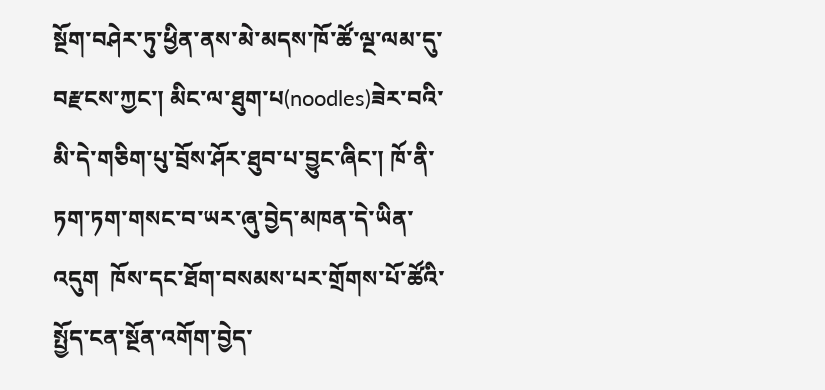སྔོག་བཤེར་ཏུ་ཕྱིན་ནས་མེ་མདས་ཁོ་ཚོ་ལྔ་ལམ་དུ་བརྫངས་ཀྱང་། མིང་ལ་ཐུག་པ(noodles)ཟེར་བའི་མི་དེ་གཅིག་པུ་བྲོས་ཤོར་ཐུབ་པ་བྱུང་ཞིང་། ཁོ་ནི་ཏག་ཏག་གསང་བ་ཡར་ཞུ་བྱེད་མཁན་དེ་ཡིན་འདུག  ཁོས་དང་ཐོག་བསམས་པར་གྲོགས་པོ་ཚོའི་སྤྱོད་ངན་སྔོན་འགོག་བྱེད་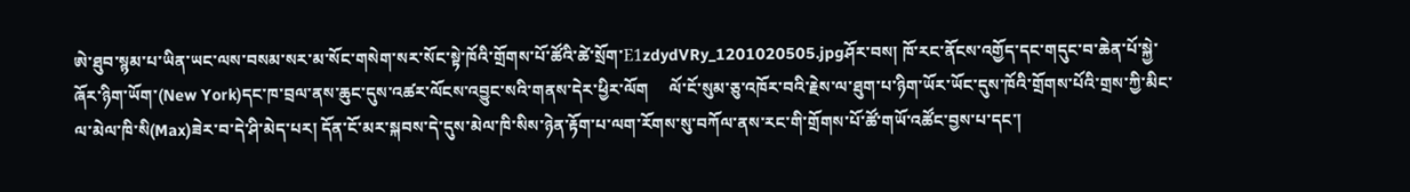ཨེ་ཐུབ་སྙམ་པ་ཡིན་ཡང་ལས་བསམ་སར་མ་སོང་གསེག་སར་སོང་སྟེ་ཁོའི་གྲོགས་པོ་ཚོའི་ཚེ་སྲོག་E1zdydVRy_1201020505.jpgཤོར་བས། ཁོ་རང་ནོངས་འགྱོད་དང་གདུང་བ་ཆེན་པོ་སྐྱེ་ཞོར་ཉིག་ཡོག་(New York)དང་ཁ་བྲལ་ནས་ཆུང་དུས་འཚར་ལོངས་འབྱུང་སའི་གནས་དེར་ཕྱིར་ལོག     ལོ་ངོ་སུམ་ཅུ་འཁོར་བའི་རྗེས་ལ་ཐུག་པ་ཉིག་ཡོར་ཡོང་དུས་ཁོའི་གྲོགས་པོའི་གྲས་ཀྱི་མིང་ལ་མེལ་ཁི་སི(Max)ཟེར་བ་དེ་ཤི་མེད་པར། དོན་ངོ་མར་སྐབས་དེ་དུས་མེལ་ཁི་སིས་ཉེན་རྟོག་པ་ལག་རོགས་སུ་བཀོལ་ནས་རང་གི་གྲོགས་པོ་ཚོ་གཡོ་འཚོང་བྱས་པ་དང་།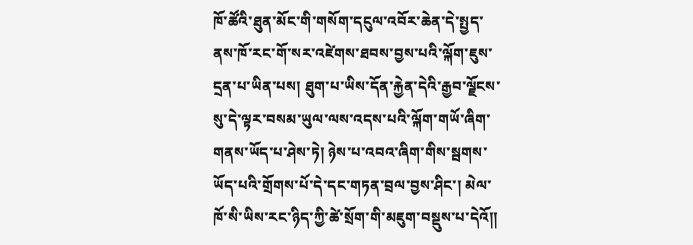ཁོ་ཚོའི་ཐུན་མོང་གི་གསོག་དངུལ་འབོར་ཆེན་དེ་སྤྱད་ནས་ཁོ་རང་གོ་སར་འཛེགས་ཐབས་བྱས་པའི་ལྐོག་ཇུས་དྲན་པ་ཡིན་པས། ཐུག་པ་ཡིས་དོན་རྐྱེན་དེའི་རྒྱབ་ལྗོངས་སུ་དེ་ལྟར་བསམ་ཡུལ་ལས་འདས་པའི་ལྐོག་གཡོ་ཞིག་གནས་ཡོད་པ་ཤེས་ཏེ། ཉེས་པ་འབའ་ཞིག་གིས་སྦགས་ཡོད་པའི་གྲོགས་པོ་དེ་དང་གཏན་བྲལ་བྱས་ཤིང་། མེལ་ཁོ་སི་ཡིས་རང་ཉིད་ཀྱི་ཚེ་སྲོག་གི་མཇུག་བསྡུས་པ་དེའོ།།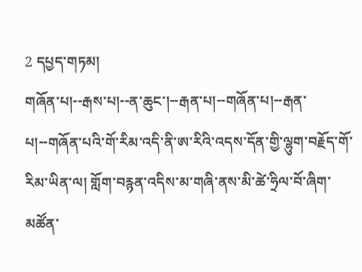2 དཔྱད་གཏམ།
གཞོན་པ།--རྒས་པ།--ན་ཆུང་།--རྒན་པ།--གཞོན་པ།--རྒན་པ།--གཞོན་པའི་གོ་རིམ་འདི་ནི་ཨ་རིའི་འདས་དོན་གྱི་ལྷུག་བརྗོད་གོ་རིམ་ཡིན་ལ། གློག་བརྙན་འདིས་མ་གཞི་ནས་མི་ཚེ་ཧྲིལ་བོ་ཞིག་མཚོན་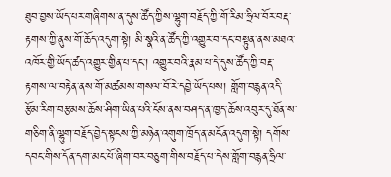ཐུབ་བྱས་ཡོད་པར་གཞིགས་ན་དུས་ཚོད་ཀྱིས་ལྷུག་བརྗོད་ཀྱི་གོ་རིམ་ཧྲིལ་བོར་བརྡ་རྟགས་ཀྱི་ནུས་གོ་ཆོད་འདུག་སྟེ། མི་སྣའི་ན་ཚོད་ཀྱི་འགྱུར་བ་དང་བསྟུན་ནས་མཐའ་འཁོར་གྱི་ཡོད་ཚད་འགྱུར་གྱིན་པ་དང་། འགྱུར་བའི་རྣམ་པ་དེ་དུས་ཚོད་ཀྱི་བརྡ་རྟགས་ལ་བརྟེན་ནས་གོ་མཚམས་གསལ་བོ་རེ་དབྱེ་ཡོད་པས། གློག་བརྙན་འདི་རྩོམ་རིག་བརྩམས་ཆོས་ཤིག་ཡིན་པའི་ངོས་ནས་བཤད་ན་ཁྱད་ཆོས་འབུར་དུ་ཐོན་ས་གཅིག་ནི་ལྷུག་བརྗོད་བྱེད་སྟངས་ཀྱི་མཉེན་འགུག་ཁྲོད་ན་མངོན་འདུག་སྟེ། དགོས་དབང་གིས་དོན་དག་མང་པོ་ཞིག་བར་བཅུག་གིས་བརྗོད་པ་དེས་གློག་བརྙན་ཧྲིལ་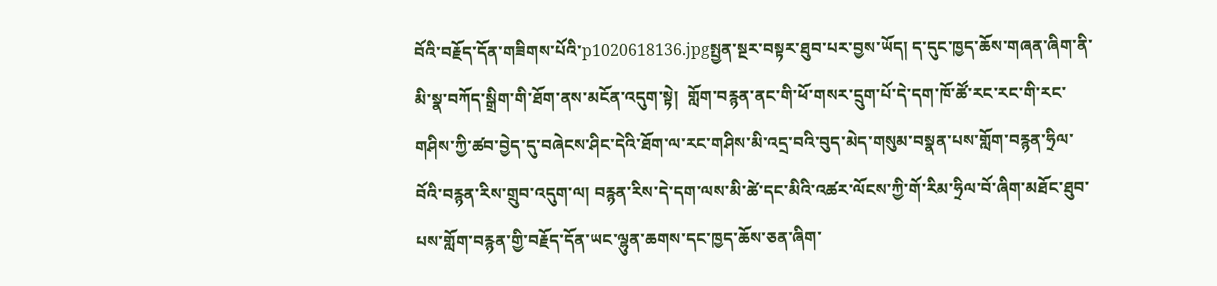བོའི་བརྗོད་དོན་གཟིགས་པོའི་p1020618136.jpgསྤྱན་སྔར་བསྟར་ཐུབ་པར་བྱས་ཡོད། ད་དུང་ཁྱད་ཆོས་གཞན་ཞིག་ནི་མི་སྣ་བཀོད་སྒྲིག་གི་ཐོག་ནས་མངོན་འདུག་སྟེ།  གློག་བརྙན་ནང་གི་ཕོ་གསར་དྲུག་པོ་དེ་དག་ཁོ་ཚོ་རང་རང་གི་རང་གཤིས་ཀྱི་ཚབ་བྱེད་དུ་བཞེངས་ཤིང་དེའི་ཐོག་ལ་རང་གཤིས་མི་འདྲ་བའི་བུད་མེད་གསུམ་བསྣན་པས་གློག་བརྙན་ཧྲིལ་བོའི་བརྙན་རིས་གྲུབ་འདུག་ལ། བརྙན་རིས་དེ་དག་ལས་མི་ཚེ་དང་མིའི་འཚར་ལོངས་ཀྱི་གོ་རིམ་ཧྲིལ་བོ་ཞིག་མཐོང་ཐུབ་པས་གློག་བརྙན་གྱི་བརྗོད་དོན་ཡང་ལྷུན་ཆགས་དང་ཁྱད་ཆོས་ཅན་ཞིག་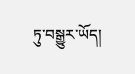ཏུ་བསྒྱུར་ཡོད།